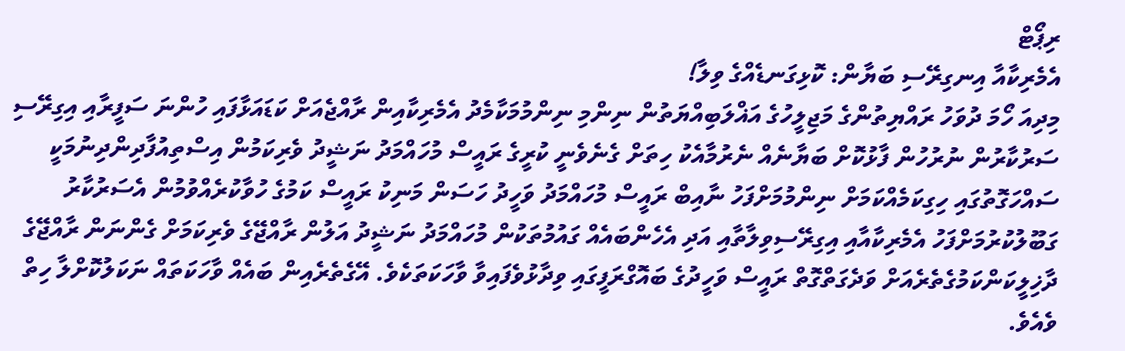ރިޕޯޓް
އެމެރިކާއާ އިނގިރޭސި ބަޔާން: ކޮޅިގަނޑެއްގެ ވިލާ!
މިދިއަ ހޯމަ ދުވަހު ރައްޔިތުންގެ މަޖިލީހުގެ އަޣްލަބިއްޔަތުން ނިންމި ނިންމުމަކާމެދު އެމެރިކާއިން ރާއްޖެއަށް ކަޑައަޅާފައި ހުންނަ ސަފީރާއި އިގިރޭސި ސަރުކާރުން ނުރުހުން ފާޅުކޮށް ބަޔާނެއް ނެރުމާއެކު ހިތަށް ގެނެވެނީ ކުރީގެ ރައީސް މުހައްމަދު ނަޝީދު ވެރިކަމުން އިސްތިއުފާދިންދިނުމަކީ ސައްހަގޮތުގައި ހިގިކަމެއްކަމަށް ނިންމުމަށްފަހު ނާއިބް ރައީސް މުހައްމަދު ވަހީދު ހަސަން މަނިކު ރައީސް ކަމުގެ ހުވާކުރެއްވުމުން އެސަރުކާރު ގަބޫލުކުރުމަށްފަހު އެމެރިކާއާއި އިގިރޭސިވިލާތާއި އަދި އެހެންބައެއް ގައުމުތަކުން މުހައްމަދު ނަޝީދު އަލުން ރާއްޖޭގެ ވެރިކަމަށް ގެންނަން ރާއްޖޭގެ ދާޚިލީކަންކަމުގެތެރެއަށް ވަދެގަތްގޮތް ރައީސް ވަހީދުގެ ބައޮގްރަފީގައި ވިދާޅުވެފައިވާ ވާހަކަތަކެވެ. އޭގެތެރެއިން ބައެއް ވާހަކަތައް ނަކަލުކޮށްލާ ހިތް ވެއެވެ.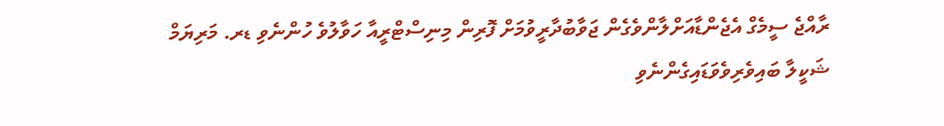ރާއްޖެ ސީމެގް އެޖެންޑާއަށްލާންވެގެން ޖަވާބުދާރީވުމަށް ފޮރިން މިނިސްޓްރީއާ ހަވާލުވެ ހުންނެވި ޑރ. މަރިޔަމް ޝަކީލާ ބައިވެރިވެވަޑައިގެންނެވި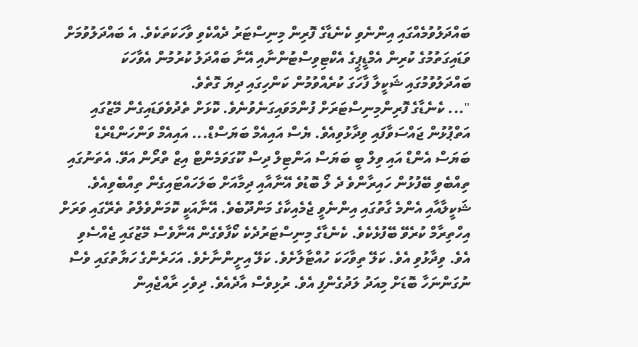ބައްދަލުވުމެއްގައި އިންނެވި ކެނެޑާގެ ފޮރިން މިނިސްޓަރު ދެއްކެވި ވާހަކަތަކެވެ. އެ ބައްދަލުވުމަށް ވަޑައިގަތުމުގެ ކުރިން އެމްޑީޕީގެ އެކްޓިވިސްޓުންނާއި އޭނާ ބައްދަލު ކުރުމުން އެވާހަކަ ބައްދަލުވުމުގައި ޝަކީލާ ފާހަގަ ކުރެއްވުމުން ކަންހިގައި ދިޔަ ގޮތެވެ.
"... ކެނެޑާގެ ފޮރިންމިނިސްޓަރަށް ފުންމަވައިގަނެވުނެވެ. ކޮޅަށް ތެދުވެވަޑައިގެން މޭޒުގައި އަތްޕުޅުން ޖައްސަވާފައި ވިދާޅުވިއެވެ. ޔެސް އައިއެމް ބަޔަސްޑް... އައިއެމް ވަންހަންޑްރެޑް ބަޔަސް އެންޑް އައި ވިލް ބީ ބަޔަސް އަންޓިލް ދިސް ކޫގަވަމެންޓް އިޒް ތްރޯން އަވޭ. އެތަނުގައި ތިއްބެވި ބޭފުޅުން ހައިރާންވެ ދެ ލޯ ބޮޑުވެ އޭނާއާއި ދިމާއަށް ބަލަހައްޓައިގެން ތިއްބެވިއެވެ. ޝަކީލާއާއި އެންމެ ގާތުގައި އިންނެވީ ޖެމެއިކާގެ މަންދޫބެވެ. އޭނާއަކީ ކޮމަންވެލްތު ތެރޭގައި ވަރަށް އިހްތިރާމް ކުރެވޭ ބޭފުޅެކެވެ. ކެނެޑާގެ މިނިސްޓަރުދެކެ ކޯފާވެގެން އޭނާވެސް މޭޒުގައި ޖެއްސެވި އެވެ. ވިދާޅުވި އެވެ. ކަލޭ ތިވާހަކަ ހުއްޓާލާށެވެ. ކަލޭ އިށީންނާށެވެ. އަހަރެންގެ ހަޔާތުގައި ވެސް ނުގަންނަހާ ބޮޑަށް މިއަދު ލަދުގެންފި އެވެ. ރުޅިވެސް އާދެއެވެ. ދިވެހި ރާއްޖެއިން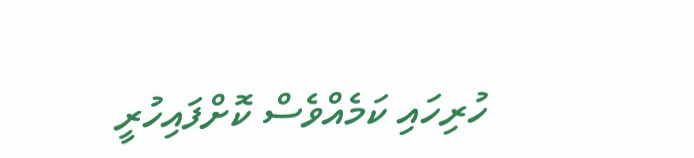ހުރިހައި ކަމެއްވެސް ކޮށްފައިހުރީ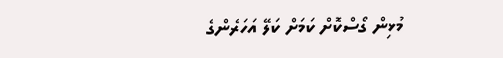މުޅިން ގޯސްކޮށް ކަމަށް ކަލޭ އަހަރެންގެ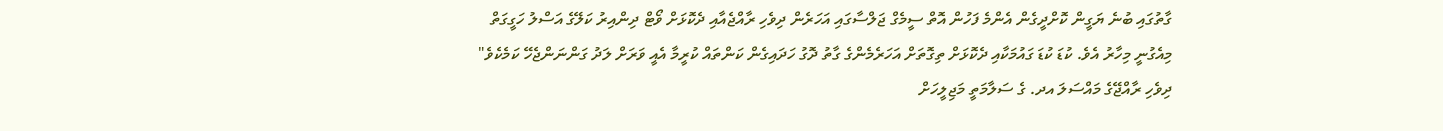ގާތުގައި ބުނެ ޔަގީން ކޮށްދީގެން އެންމެ ފަހުން އޮތް ސީމެގް ޖަލްސާގައި އަހަރެން ދިވެހި ރާއްޖެއާއި ދެކޮޅަށް ވޯޓް ދިންއިރު ކަލޭގެ އަސްލު ހަގީގަތް މިއެގުނީ މިހާރު އެވެ. ކުޑަ ކުޑަ ގައުމަކާއި ދެކޮޅަށް ތިގޮތަށް އަހަރެމެންގެ ގާތު ދޮގު ހަދައިގެން ކަންތައް ކުރީމާ އެއީ ވަރަށް ލަދު ގަންނަންޖެހޭ ކަމެކެވެ"
ދިވެހި ރާއްޖޭގެ މައްސަލަ އދ. ގެ ސަލާމަތީ މަޖިލީހަށް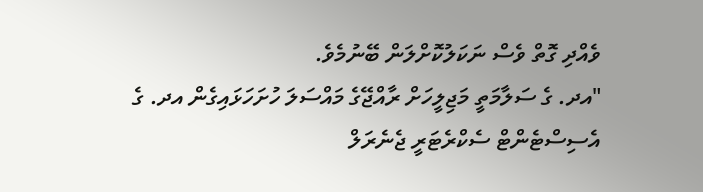ވެއްދި ގޮތް ވެސް ނަކަލުކޮށްލަން ބޭނުމެވެ.
"އދ. ގެ ސަލާމަތީ މަޖިލީހަށް ރާއްޖޭގެ މައްސަލަ ހުށަހަޅައިގެން އދ. ގެ އެސިސްޓެންޓް ސެކްރެޓަރީ ޖެނެރަލް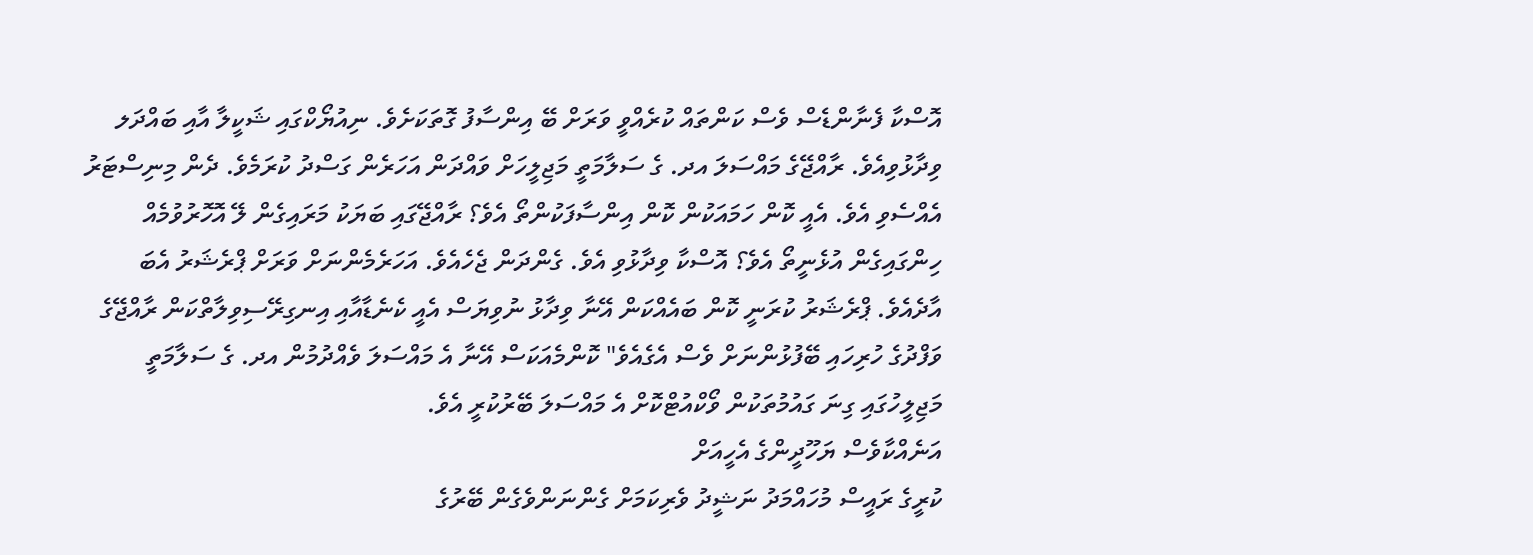އޮސްކާ ފެނާންޑެސް ވެސް ކަންތައް ކުރެއްވީ ވަރަށް ބޭ އިންސާފު ގޮތަކަށެވެ. ނިއުޔޯކްގައި ޝަކީލާ އާއި ބައްދަލ ވިދާޅުވިއެވެ. ރާއްޖޭގެ މައްސަލަ އދ. ގެ ސަލާމަތީ މަޖިލީހަށް ވައްދަން އަހަރެން ގަސްދު ކުރަމެވެ. ދެން މިނިސްޓަރު އެއްސެވި އެވެ. އެއީ ކޮން ހަމައަކުން ކޮން އިންސާފަކުންތޯ އެވެ؟ ރާއްޖޭގައި ބަޔަކު މަރައިގެން ލޭ އޮހޮރުވުމެއް ހިންގައިގެން އުޅެނީތޯ އެވެ؟ އޮސްކާ ވިދާޅުވި އެވެ. ގެންދަން ޖެހެއެވެ. އަހަރެމެންނަށް ވަރަށް ޕްރެޝަރު އެބަ އާދެއެވެ. ޕްރެޝަރު ކުރަނީ ކޮން ބައެއްކަން އޭނާ ވިދާޅު ނުވިޔަސް އެއީ ކެނެޑާއާއި އިނގިރޭސިވިލާތްކަން ރާއްޖޭގެ ވަފްދުގެ ހުރިހައި ބޭފުޅުންނަށް ވެސް އެގެއެވެ" ކޮންމެއަކަސް އޭނާ އެ މައްސަލަ ވެއްދުމުން އދ. ގެ ސަލާމަތީ މަޖިލީހުގައި ގިނަ ގައުމުތަކުން ވޯކްއުޓްކޮށް އެ މައްސަލަ ބޭރުކުރީ އެވެ.
އަނެއްކާވެސް ޔަހޫދީންގެ އެހީއަށް
ކުރީގެ ރައީސް މުހައްމަދު ނަޝީދު ވެރިކަމަށް ގެންނަންވެގެން ބޭރުގެ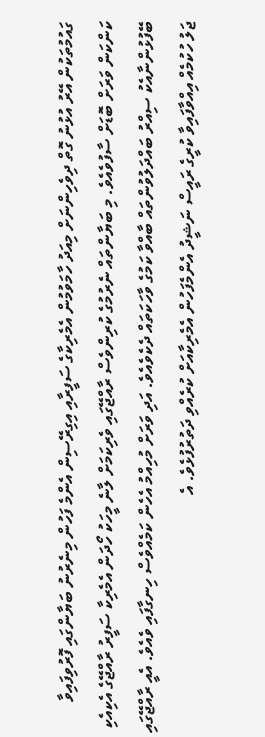ގައުމުތަކުން އޭރު އުޅުނު ގޮތް ދިވެހިންނަށް މިއަދު ހާމަވުމުން އެމެރިކާގެ ސަފީރާއި އިގިރޭސިން އެންމެ ފަހުން މިނެރުނު ބަޔާންގައި ފޮރުވިފައިވާ ކަންކަން ވަރަށް ބޮޑަށް ސާފުވެއެވެ. މި ބަޔާންތައް ނެރުމުގެ ކުރިންވެސް ރާއްޖޭގައި ވެރިކަމަށް ލާނެ މީހަކު ހޯދަން އެމެރިކާ ސަފީރު ރާއްޖޭގެ އެކިއެކި ބޭފުޅުންނާއެކު ސިއްރު ބައްދަލުވުންތައް ބާއްވާ ކަމުގެ ވާހަކަތައް ދެކެވެއެވެ. އަދި ވަރަށް މުހިއްމު އެހެން ކަމެއްވެސް ހިނގާފައި ވެއެވެ. އެއީ ރާއްޖޭގައި ޖަލު ހުކުމެއް އިއްވާފައިވާ ކުރީގެ ރައީސް ނަޝީދު އެންމެފަހުން އެމެރިކާއަށް ކުރެއްވި ދަތުރުފުޅެވެ. އެ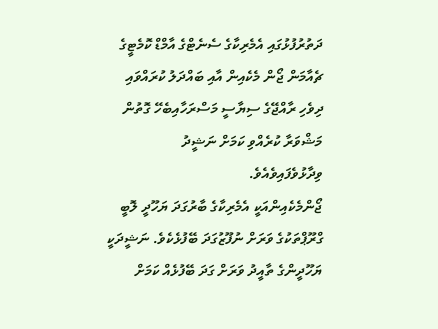ދަތުރުފުޅުގައި އެމެރިކާގެ ސެނެޓްގެ އާމްޑް ކޮމެޓީގެ ޗެއާމަން ޖޯން މެކެއިން އާއި ބައްދަލު ކުރައްވައި ދިވެހި ރާއްޖޭގެ ސިޔާސީ މަސްރަހާއިބެހޭ ގޮތުން މަޝްވަރާ ކުރެއްވި ކަމަށް ނަޝީދު ވިދާޅުވެފައިވެއެވެ.
ޖޯންމެކެއިންއަކީ އެމެރިކާގެ ބާރުގަދަ ޔަހޫދީ ލޮބީ ގްރޫޕްތަކުގެ ވަރަށް ނުފޫޒުގަދަ ބޭފުޅެކެވެ. ނަޝީދަކީ ޔަހޫދީންގެ ތާއީދު ވަރަށް ގަދަ ބޭފުޅެއް ކަމަށް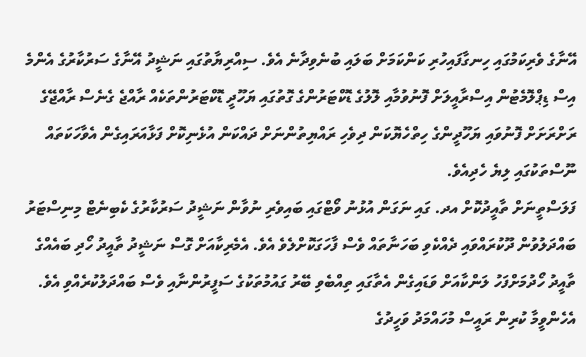އޭނާގެ ވެރިކަމުގައި ހިނގާފައިހުރި ކަންކަމަށް ބަލައި ބުނެވިދާނެ އެވެ. ސިއްރިޔާތުގައި ނަޝީދު އޭނާގެ ސަރުކާރުގެ އެންމެ އިސް ޑިޕްލޮމެޓުން އިސްރާއީލަށް ފޮނުވުމާއި ލޮލުގެ ޑޮކްޓަރުންގެ ގޮތުގައި ޔަހޫދީ ޑޮކްޓަރުންތަކެއް ރާއްޖެ ގެނެސް ރާއްޖޭގެ ރަށްރަށަށް ފޮނުވައި ޔަހޫދީންގެ ހިތްހެޔޮކަން ދިވެހި ރައްޔިތުންނަށް ދައްކަން އުޅެނިކޮށް ފަޅާއަރައިގެން އެވާހަކަތައް ނޫސްތަކުގައި ލިޔެ ހެދިއެވެ.
ފަލަސްތީނަށް ތާއީދުކޮށް އދ. ގައި ނަގަން އުޅުނު ވޯޓްގައި ބައިވެރި ނުވާން ނަޝީދު ސަރުކާރުގެ ކެބިނެޓް މިނިސްޓަރު ބައްދަލުވުން ދޫކުރައްވައި ދެއްކެވި ބަހަނާތައް ވެސް ފާހަގަކޮށްލެވެ އެވެ. އެމެރިކާއަށް ގޮސް ނަޝީދު ތާއީދު ހޯދި ބައެއްގެ ތާއީދު ހޯދުމަށްފަހު ލަންކާއަށް ވަޑައިގެން އެތާގައި ތިއްބެވި ބޭރު ގައުމުތަކުގެ ސަފީރުންނާއި ވެސް ބައްދަލުކުރެއްވި އެވެ. އެހެންވީމާ ކުރިން ރައީސް މުހައްމަދު ވަހީދުގެ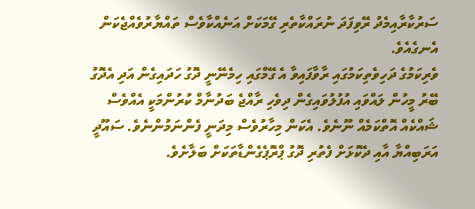ސަރުކާރާއިމެދު ރޭވިފަދަ ނުރައްކާތެރި ގޭމަކަށް އަނެއްކާވެސް ތައްޔާރުވެއްޖެކަން އެނގެއެވެ.
ވެރިކަމުގެ ދަހިވެތިކަމުގައި ރާވާފައިވާ އެ ގޭމްގައި ހިމެނޭނީ ދޮގު ހަދައިގެން އަދި އެދޮގު ބޭރު މީހުން ލައްވައި އުފުލުވައިގެން ދިވެހި ރާއްޖެ ބަދުނާމް ކުރުންމަކީ އެއްވެސް ޝައްކެއް އޮތްކަމެއް ނޫނެވެ. އެކަން މިހާރުވެސް މިދަނީ ފެންނަމުންނެވެ. ސައޫދީ އަރަބިއްޔާ އާއި ދެކޮޅަށް ފެތުރި ދޮގު ޕްރޮޕެގެންޑާތަކަށް ބަލާށެވެ.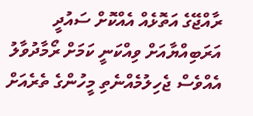ރާއްޖޭގެ އަތޮޅެއް އެއްކޮށް ސައުދީ އަރަބިއްޔާއަށް ވިއްކަނީ ކަމަށް ރޯމާދުވާލު އެއްވެސް ޖެހިލުމެއްނެތި މީހުންގެ ތެރެއަށް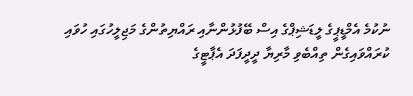ނުކުމެ އެމްޑީޕީގެ ލީޑަޝިޕްގެ އިސް ބޭފުޅުންނާއި ރައްޔިތުންގެ މަޖިލީހުގައި ހުވައި ކުރައްވައިގެން ތިއްބެވި މާރިޔާ ދީދީފަދަ އެޕާޓީގެ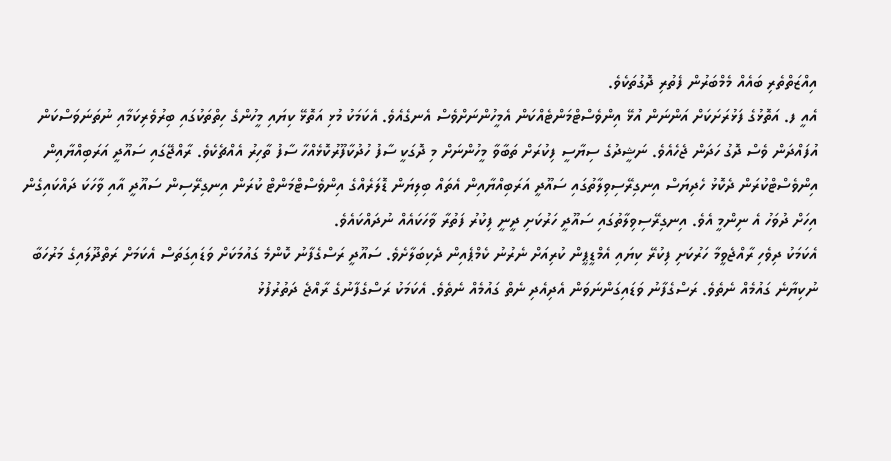އިއްޒަތްތެރި ބައެއް މެމްބަރުން ފެތުރި ދޮގުތަކެވެ.
އެއީ ފ. އަތޮޅުގެ ފަޅުރަށަކަށް އަންނަން އުޅޭ އިންވެސްޓްމަންޓެއްކަން އެމީހުންނަށްވެސް އެނގެއެވެ. އެކަމަކު މުޅި އަތޮޅޭ ކިޔައި މީހުންގެ ހިތްތަކުގައި ބިރުވެރިކަމާއި ނުތަނަވަސްކަން އުފައްދަން ވެސް ދޮގު ހަދަން ޖެހެއެވެ. ނަޝީދުގެ ސިޔާސީ ފިކުރަށް ތަބާވާ މީހުންނަށް މި ދޮގަކީ ސާފު ހުދުކާފޫރުކޮޅެއްހާ ސާފު ތާހިރު އެއްޗެކެވެ. ރާއްޖޭގައި ސައޫދީ އަރަބިއްޔާއިން އިންވެސްޓްކުރަން ދެކޮޅު ހެދިޔަސް އިނގިރޭސިވިލާތުގައި ސައޫދީ އަރަބިއްޔާއިން އެތައް ބިލިޔަން ޑޮލަރެއްގެ އިންވެސްޓްމަންޓް ކުރަން އިނގިރޭސިން ސައޫދީ އާއި ވާހަކަ ދައްކައިގެން އިހަށް ދުވަހު އެ ނިންމީ އެވެ. އިނގިރޭސިވިލާތުގައި ސައޫދީ ހަރުކަށި ދީނީ ފިކުރު ފަތުރާ ވާހަކައެއް ނުދައްކައެވެ.
އެކަމަކު ދިވެހި ރާއްޖެވީމާ ހަރުކަށި ފިކުރޭ ކިޔައި އެމްޑީޕީން ކުރިއަށް ނެރުނު ކެމްޕެއިން ދެކިބަލާށެވެ. ސައޫދީ ރަސްގެފާނު ކޮންމެ ގައުމަކަށް ވަޑައިގަތަސް އެކަމަށް ރަތްދޫލައިގެ މަރުހަބާ ނުކިޔާނެ ގައުމެއް ނެތެވެ. ރަސްގެފާނު ވަޑައިގަންނަވަން އެދިއެދި ނެތް ގައުމެއް ނެތެވެ. އެކަމަކު ރަސްގެފާނުގެ ރާއްޖެ ދަތުރުފުޅު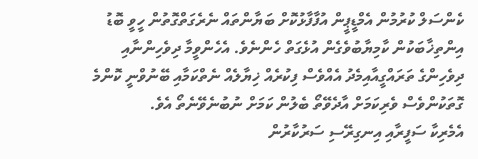ކެންސަލް ކުރުމުން އެމްޑީޕީން އުފާފާޅުކޮށް ބަޔާންތައް ނެރެގަތްގޮތުން ހީވީ ބޮޑު އިންތިޚާބަކުން ކާމިޔާބުވެގެން އުޅެގަތް ހެންނެވެ. އެހެންވީމާ ދިވެހިންނާއި ދިވެހިންގެ ތަރައްގީއާއިމެދު އެއްވެސް ފިކުރެއް ޚިޔާލެއް ނެތްކަމާއި ބޭނުވްނީ ކޮންމެ ގޮތަކުންވެސް ވެރިކަމަށް އާދެވޭތޯ ބެލުން ކަމަށް ނުބުނެވޭނެތޯ އެވެ.
އެމެރިކާ ސަފީރާއި އިނގިރޭސި ސަރުކާރުން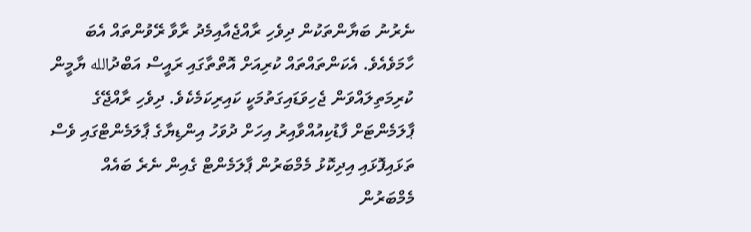ނެރުނު ބަޔާންތަކުން ދިވެހި ރާއްޖެއާއިމެދު ރާވާ ރޭވުންތައް އެބަ ހާމަވެއެވެ. އެކަންތައްތައް ކުރިއަށް އޮތްތާގައި ރައީސް އަބްދުالله ޔާމީން ކުރިމަތިލައްވަން ޖެހިވަޑައިގަތުމަކީ ކައިރިކަމެކެވެ. ދިވެހި ރާއްޖޭގެ ޕާލަމެންޓަށް ފާޑުކިއުއްވާއިރު އިހަށް ދުވަހު އިންޑިޔާގެ ޕާލަމެންޓްގައި ވެސް ތަޅައިފޮޅައި އިދިކޮޅު މެމްބަރުން ޕާލަމެންޓް ގެއިން ނެރެ ބައެއް މެމްބަރުން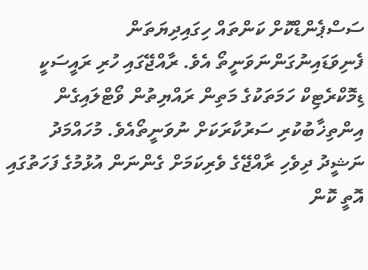ސަސްޕެންޑްކޮށް ކަންތައް ހިގައިދިޔަތަން ފެނިވަޑައިނުގަންނަވަނީތޯ އެވެ. ރާއްޖޭގައި ހުރި ރައީސަކީ ޑިމޮކްރެޓިކް ހަމަތަކުގެ މަތިން ރައްޔިތުން ވޯޓްލައިގެން އިންތިޚާބުކުރި ސަރުކާރަކަށް ނުވަނީތޯއެވެ. މުހައްމަދު ނަޝީދު ދިވެހި ރާއްޖޭގެ ވެރިކަމަށް ގެންނަން އުޅުމުގެ ފަހަތުގައި އޮތީ ކޮން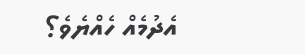އެދުމެއް ހެއްޔެވެ؟